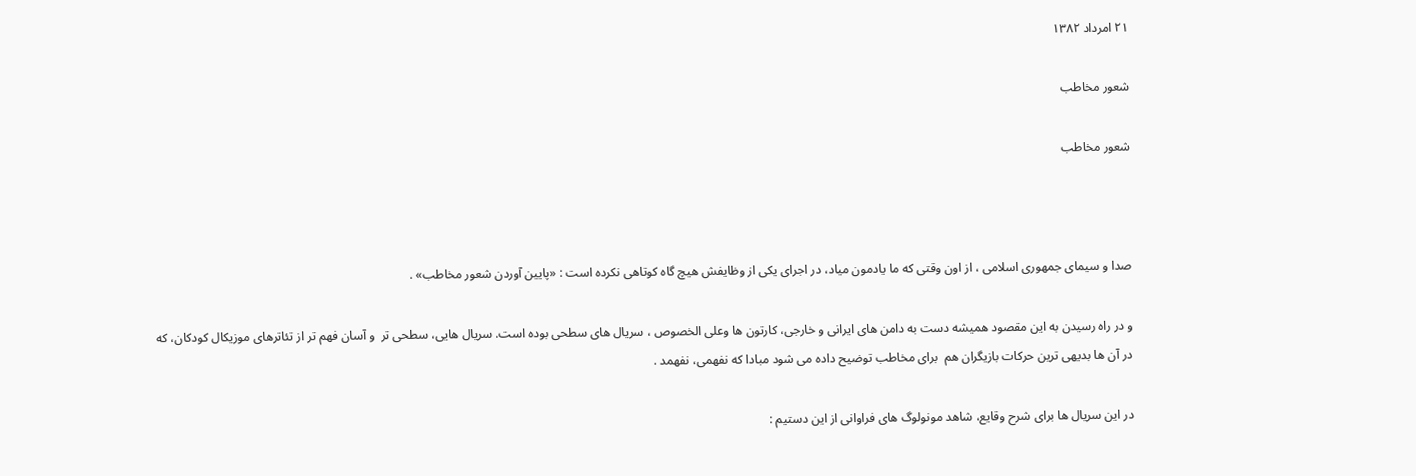٢۱ امرداد ۱۳۸٢

شعور مخاطب

شعور مخاطب



صدا و سیمای جمهوری اسلامی ، از اون وقتی که ما یادمون میاد، در اجرای یکی از وظایفش هیچ گاه کوتاهی نکرده است : «پایین آوردن شعور مخاطب» .

و در راه رسیدن به این مقصود همیشه دست به دامن های ایرانی و خارجی، کارتون ها وعلی الخصوص ، سریال های سطحی بوده است. سريال هایی، سطحی تر  و آسان فهم تر از تئاترهای موزیکال کودکان، که در آن ها بدیهی ترین حرکات بازیگران هم  برای مخاطب توضیح داده می شود مبادا که نفهمی، نفهمد .

در این سریال ها برای شرح وقایع، شاهد مونولوگ های فراوانی از این دستیم :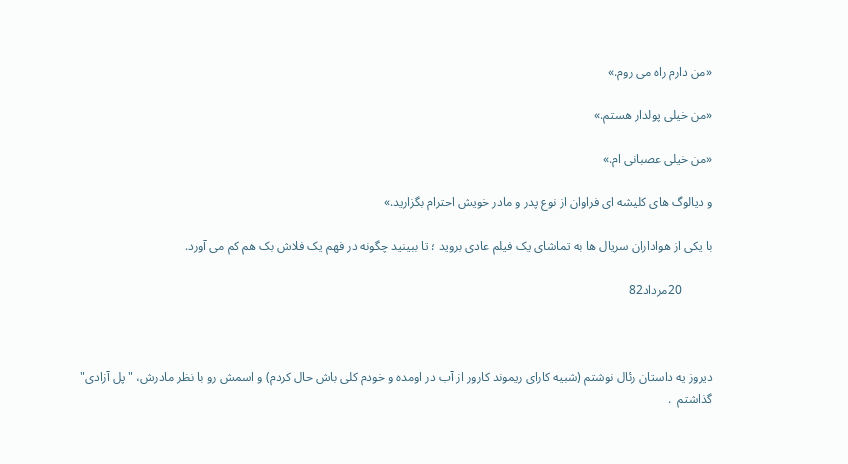«من دارم راه می روم.»

«من خیلی پولدار هستم.»

«من خیلی عصبانی ام.»

و دیالوگ های کلیشه ای فراوان از نوع پدر و مادر خویش احترام بگزارید.»

با یکی از هواداران سریال ها به تماشای یک فیلم عادی بروید ؛ تا ببینید چگونه در فهم یک فلاش بک هم کم می آورد.

          20مرداد82



دیروز یه داستان رئال نوشتم (شبیه کارای ریموند کارور از آب در اومده و خودم کلی باش حال کردم) و اسمش رو با نظر مادرش، "پل آزادی" گذاشتم  .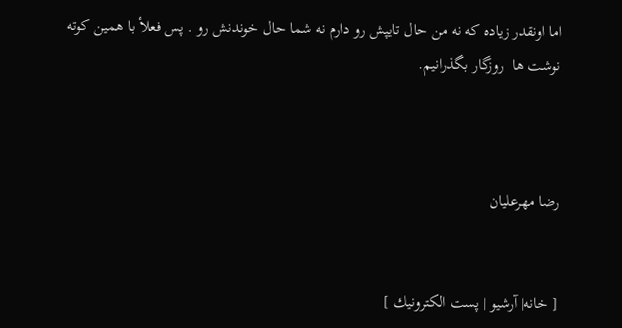اما اونقدر زیاده که نه من حال تایپش رو دارم نه شما حال خوندنش رو . پس فعلأ با همین کوته نوشت ها  روزگار بگذرانیم.



رضا مهرعلیان


[ خانه| آرشيو | پست الكترونيك ]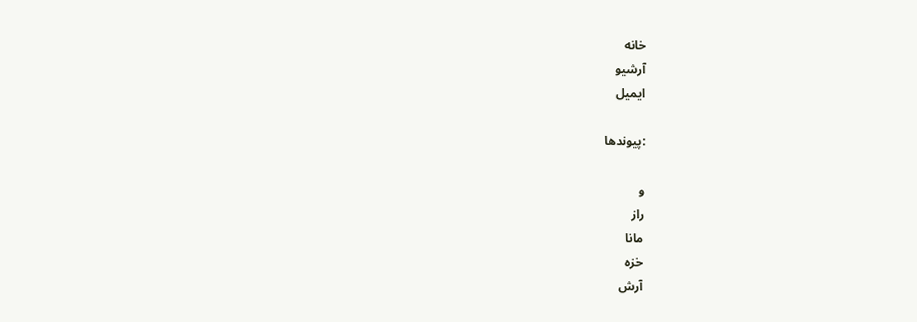خانه
آرشيو
ایمیل

:پیوندها

و
راز
مانا
خزه
آرش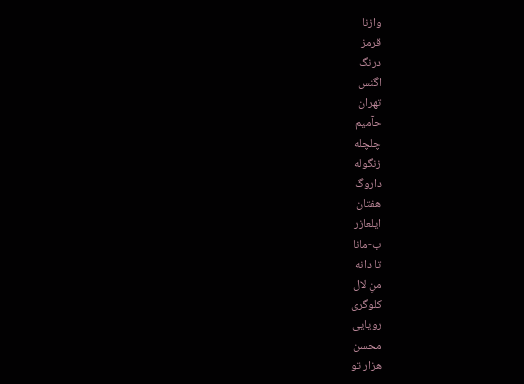وازنا
قرمز
درنگ
اگنس
تهران
حآميم
چلچله
زنگوله
داروگ
هفتان
ايلعازر
ب-مانا
تا دانه
منِ لال
کلوگری
رویایی
محسن
هزار تو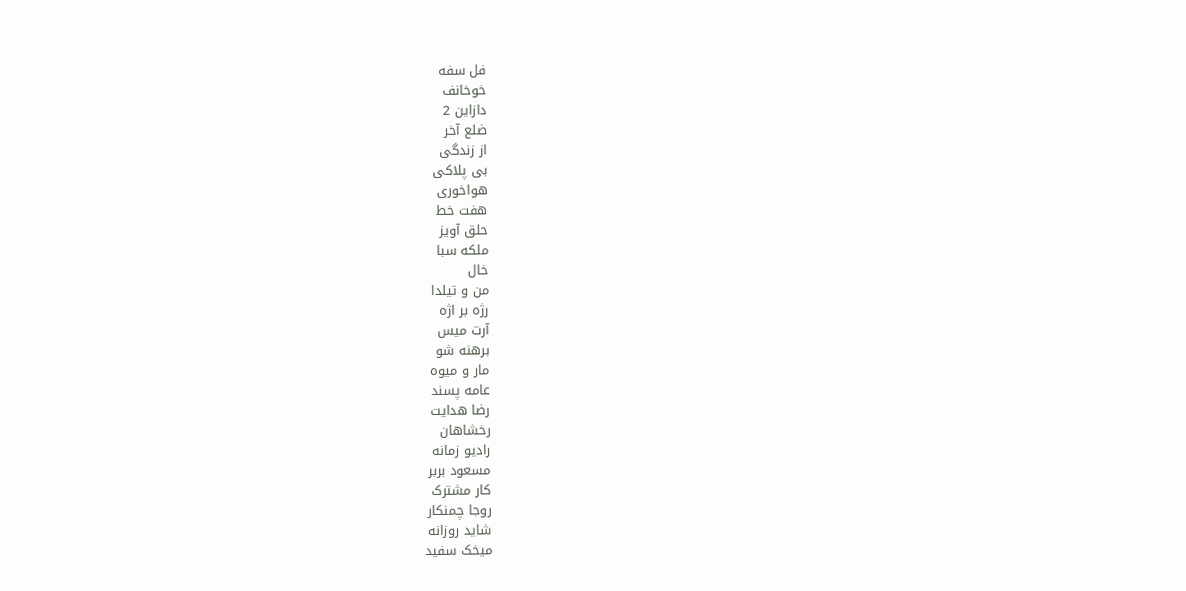فل سفه
خوخانف
دازاين 2
ضلع آخر
از زندگی
بی پلاكی
هواخوری
هفت خط
حلق آویز
ملکه سبا
خال
من و تیلدا
رژه بر اژه
آرت میس
برهنه شو
مار و میوه
عامه پسند
رضا هدایت
رخشاهان
رادیو زمانه
مسعود بربر
کار مشترک
روجا چمنکار
شاید روزانه
میخک سفید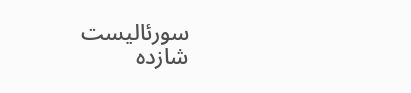سورئالیست
شازده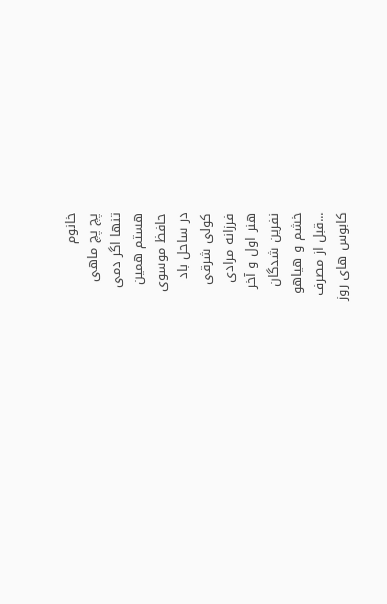خانوم
پچ پچ ماهی
تنها اگر دمی
هستم همین
حافظ موسوی
در ساحل باد
کولی شرقی
فرزانه مرادی
هنر اول و آخر
نفرین شدگان
خشم و هياهو
...قبل از مصرف
کابوس های روز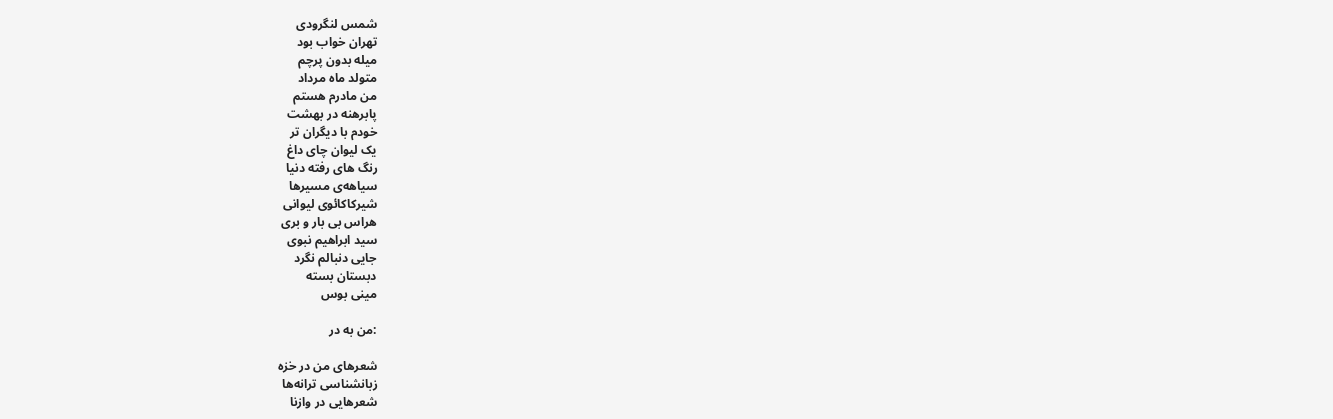شمس لنگرودی
تهران خواب بود
ميله بدون پرچم
متولد ماه مرداد
من مادرم هستم
پابرهنه در بهشت
خودم با ديگران تر
یک لیوان چای داغ
رنگ های رفته دنیا
سیاهه‌ی مسیرها
شیرکاکائوی لیوانی
هراس بی بار و بری
سید ابراهیم نبوی
جایی دنبالم نگرد
دبستان بسته
مینی بوس

:من به در

شعرهای من در خزه
زبانشناسی ترانه‌ها
شعرهایی در وازنا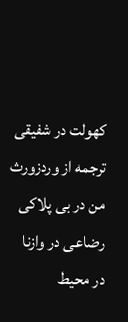کهولت در شفیقی
ترجمه از وردزورث
من در بی پلاکی
رضاعی در وازنا
در محيط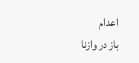اعدام
باز در وازنا